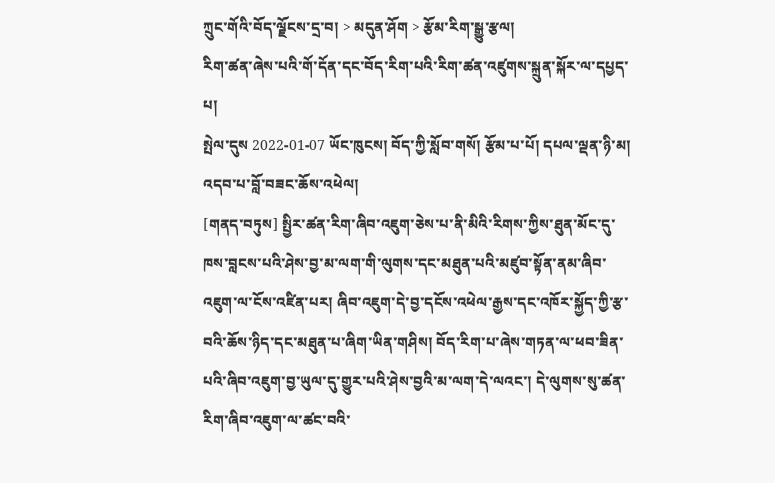ཀྲུང་གོའི་བོད་ལྗོངས་དྲ་བ། > མདུན་ཤོག > རྩོམ་རིག་སྒྱུ་རྩལ།
རིག་ཚན་ཞེས་པའི་གོ་དོན་དང་བོད་རིག་པའི་རིག་ཚན་འཛུགས་སྐྲུན་སྐོར་ལ་དཔྱད་པ།
སྤེལ་དུས 2022-01-07 ཡོང་ཁུངས། བོད་ཀྱི་སློབ་གསོ། རྩོམ་པ་པོ། དཔལ་ལྡན་ཉི་མ། འདབ་པ་བློ་བཟང་ཆོས་འཕེལ།
[གནད་བཏུས] སྤྱིར་ཚན་རིག་ཞིབ་འཇུག་ཅེས་པ་ནི་མིའི་རིགས་ཀྱིས་ཐུན་མོང་དུ་ཁས་བླངས་པའི་ཤེས་བྱ་མ་ལག་གི་ལུགས་དང་མཐུན་པའི་མཛུབ་སྟོན་ནམ་ཞིབ་འཇུག་ལ་ངོས་འཛིན་པར། ཞིབ་འཇུག་དེ་བྱ་དངོས་འཕེལ་རྒྱས་དང་འཁོར་སྐྱོད་ཀྱི་རྩ་བའི་ཆོས་ཉིད་དང་མཐུན་པ་ཞིག་ཡིན་གཤིས། བོད་རིག་པ་ཞེས་གཏན་ལ་ཕབ་ཟིན་པའི་ཞིབ་འཇུག་བྱ་ཡུལ་དུ་གྱུར་པའི་ཤེས་བྱའི་མ་ལག་དེ་ལའང་། དེ་ལུགས་སུ་ཚན་རིག་ཞིབ་འཇུག་ལ་ཚང་བའི་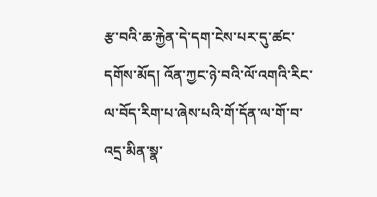རྩ་བའི་ཆ་རྐྱེན་དེ་དག་ངེས་པར་དུ་ཚང་དགོས་མོད། འོན་ཀྱང་ཉེ་བའི་ལོ་འགའི་རིང་ལ་བོད་རིག་པ་ཞེས་པའི་གོ་དོན་ལ་གོ་བ་འདྲ་མིན་སྣ་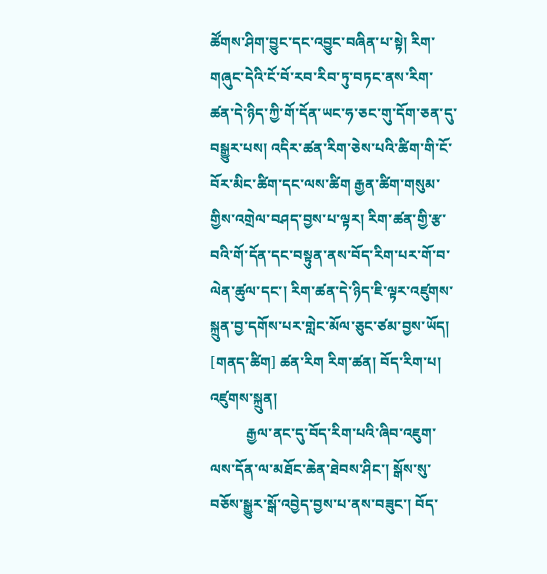ཚོགས་ཤིག་བྱུང་དང་འབྱུང་བཞིན་པ་སྟེ། རིག་གཞུང་དེའི་ངོ་བོ་རབ་རིབ་ཏུ་བཏང་ནས་རིག་ཚན་དེ་ཉིད་ཀྱི་གོ་དོན་ཡང་ཧ་ཅང་གུ་དོག་ཅན་དུ་བསྒྱུར་པས། འདིར་ཚན་རིག་ཅེས་པའི་ཚིག་གི་ངོ་བོར་མིང་ཚིག་དང་ལས་ཚིག རྒྱན་ཚིག་གསུམ་གྱིས་འགྲེལ་བཤད་བྱས་པ་ལྟར། རིག་ཚན་གྱི་རྩ་བའི་གོ་དོན་དང་བསྟུན་ནས་བོད་རིག་པར་གོ་བ་ལེན་ཚུལ་དང་། རིག་ཚན་དེ་ཉིད་ཇི་ལྟར་འཛུགས་སྐྲུན་བྱ་དགོས་པར་གླེང་མོལ་ཅུང་ཙམ་བྱས་ཡོད།
[གནད་ཚིག] ཚན་རིག རིག་ཚན། བོད་རིག་པ། འཛུགས་སྐྲུན།
          རྒྱལ་ནང་དུ་བོད་རིག་པའི་ཞིབ་འཇུག་ལས་དོན་ལ་མཐོང་ཆེན་ཐེབས་ཤིང་། སྒོས་སུ་བཅོས་སྒྱུར་སྒོ་འབྱེད་བྱས་པ་ནས་བཟུང་། བོད་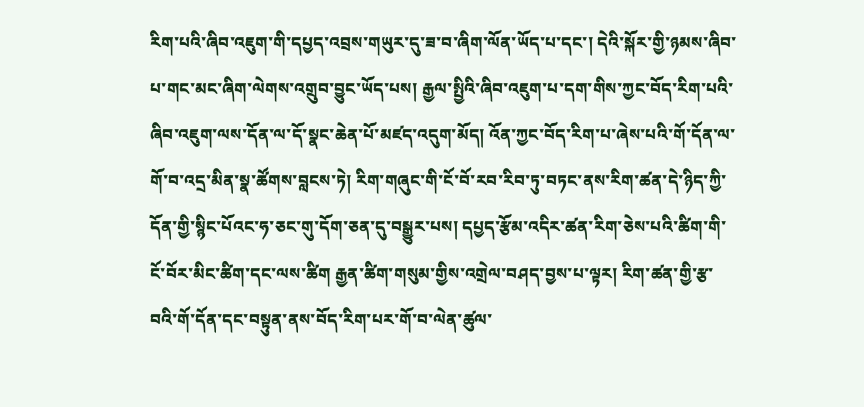རིག་པའི་ཞིབ་འཇུག་གི་དཔྱད་འབྲས་གཡུར་དུ་ཟ་བ་ཞིག་ལོན་ཡོད་པ་དང་། དེའི་སྐོར་གྱི་ཉམས་ཞིབ་པ་གང་མང་ཞིག་ལེགས་འགྲུབ་བྱུང་ཡོད་པས། རྒྱལ་སྤྱིའི་ཞིབ་འཇུག་པ་དག་གིས་ཀྱང་བོད་རིག་པའི་ཞིབ་འཇུག་ལས་དོན་ལ་དོ་སྣང་ཆེན་པོ་མཛད་འདུག་མོད། འོན་ཀྱང་བོད་རིག་པ་ཞེས་པའི་གོ་དོན་ལ་གོ་བ་འདྲ་མིན་སྣ་ཚོགས་བླངས་ཏེ། རིག་གཞུང་གི་ངོ་བོ་རབ་རིབ་ཏུ་བཏང་ནས་རིག་ཚན་དེ་ཉིད་ཀྱི་དོན་གྱི་སྙིང་པོའང་ཧ་ཅང་གུ་དོག་ཅན་དུ་བསྒྱུར་པས། དཔྱད་རྩོམ་འདིར་ཚན་རིག་ཅེས་པའི་ཚིག་གི་ངོ་བོར་མིང་ཚིག་དང་ལས་ཚིག རྒྱན་ཚིག་གསུམ་གྱིས་འགྲེལ་བཤད་བྱས་པ་ལྟར། རིག་ཚན་གྱི་རྩ་བའི་གོ་དོན་དང་བསྟུན་ནས་བོད་རིག་པར་གོ་བ་ལེན་ཚུལ་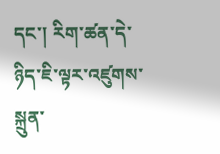དང་། རིག་ཚན་དེ་ཉིད་ཇི་ལྟར་འཛུགས་སྐྲུན་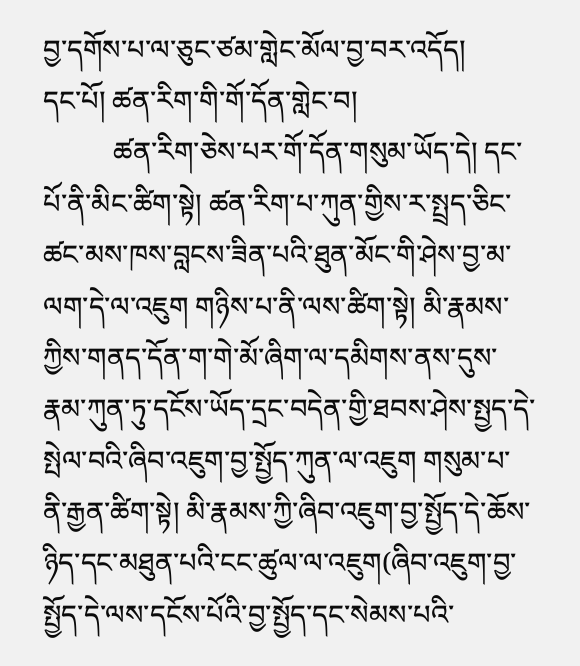བྱ་དགོས་པ་ལ་ཅུང་ཙམ་གླེང་མོལ་བྱ་བར་འདོད།
དང་པོ། ཚན་རིག་གི་གོ་དོན་གླེང་བ།
          ཚན་རིག་ཅེས་པར་གོ་དོན་གསུམ་ཡོད་དེ། དང་པོ་ནི་མིང་ཚིག་སྟེ། ཚན་རིག་པ་ཀུན་གྱིས་ར་སྤྲད་ཅིང་ཚང་མས་ཁས་བླངས་ཟིན་པའི་ཐུན་མོང་གི་ཤེས་བྱ་མ་ལག་དེ་ལ་འཇུག གཉིས་པ་ནི་ལས་ཚིག་སྟེ། མི་རྣམས་ཀྱིས་གནད་དོན་ག་གེ་མོ་ཞིག་ལ་དམིགས་ནས་དུས་རྣམ་ཀུན་ཏུ་དངོས་ཡོད་དྲང་བདེན་གྱི་ཐབས་ཤེས་སྤྱད་དེ་སྤེལ་བའི་ཞིབ་འཇུག་བྱ་སྤྱོད་ཀུན་ལ་འཇུག གསུམ་པ་ནི་རྒྱན་ཚིག་སྟེ། མི་རྣམས་ཀྱི་ཞིབ་འཇུག་བྱ་སྤྱོད་དེ་ཆོས་ཉིད་དང་མཐུན་པའི་ངང་ཚུལ་ལ་འཇུག(ཞིབ་འཇུག་བྱ་སྤྱོད་དེ་ལས་དངོས་པོའི་བྱ་སྤྱོད་དང་སེམས་པའི་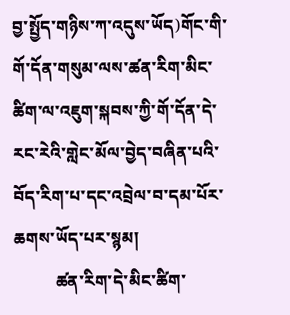བྱ་སྤྱོད་གཉིས་ཀ་འདུས་ཡོད)གོང་གི་གོ་དོན་གསུམ་ལས་ཚན་རིག་མིང་ཚིག་ལ་འཇུག་སྐབས་ཀྱི་གོ་དོན་དེ་རང་རེའི་གླེང་མོལ་བྱེད་བཞིན་པའི་བོད་རིག་པ་དང་འབྲེལ་བ་དམ་པོར་ཆགས་ཡོད་པར་སྙམ།
          ཚན་རིག་དེ་མིང་ཚིག་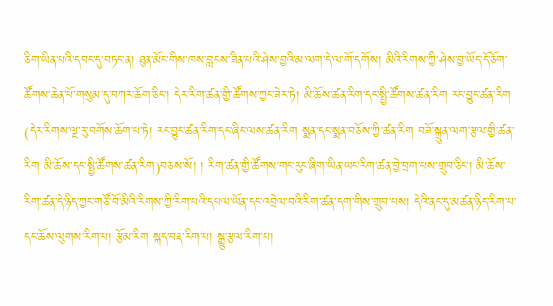ཅིག་ཡིན་པའི་དབང་དུ་བཏང་ན། ཐུན་མོང་གིས་ཁས་བླངས་ཟིན་པའི་ཤེས་བྱའི་མ་ལག་དེ་ལ་གོ་དགོས། མིའི་རིགས་ཀྱི་ཤེས་བྱ་ཡོད་དོ་ཅོག་ཚོགས་ཆེན་པོ་གསུམ་དུ་བཀར་ཆོག་ཅིང་། དེར་རིག་ཚན་གྱི་ཚོགས་ཀྱང་ཟེར་ཏེ། མི་ཆོས་ཚན་རིག་དང་སྤྱི་ཚོགས་ཚན་རིག རང་བྱུང་ཚན་རིག (དེར་རིགས་ལྔ་རུ་བགོས་ཆོག་པ་ཏེ། རང་བྱུང་ཚན་རིག་དང་ཞིང་ལས་ཚན་རིག སྨན་དང་སྨན་བཅོས་ཀྱི་ཚན་རིག བཟོ་སྐྲུན་ལག་རྩལ་གྱི་ཚན་རིག མི་ཆོས་དང་སྤྱི་ཚོགས་ཚན་རིག)བཅས་སོ། ། རིག་ཚན་གྱི་ཚོགས་གང་རུང་ཞིག་ཡིན་ཡང་རིག་ཚན་བྱེ་བྲག་པས་གྲུབ་ཅིང་། མི་ཆོས་རིག་ཚན་དེ་ཉིད་ཀྱང་གཙོ་བོ་མིའི་རིགས་ཀྱི་རིག་པའི་དཔལ་ཡོན་དང་འབྲེལ་བའི་རིག་ཚན་དག་གིས་གྲུབ་པས། དེའི་ནང་དུ་མཚན་ཉིད་རིག་པ་དང་ཆོས་ལུགས་རིག་པ། རྩོམ་རིག སྐད་བརྡ་རིག་པ། སྒྱུ་རྩལ་རིག་པ།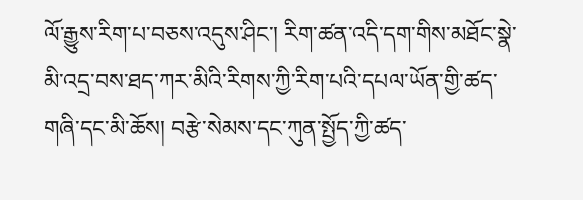ལོ་རྒྱུས་རིག་པ་བཅས་འདུས་ཤིང་། རིག་ཚན་འདི་དག་གིས་མཐོང་སྣེ་མི་འདྲ་བས་ཐད་ཀར་མིའི་རིགས་ཀྱི་རིག་པའི་དཔལ་ཡོན་གྱི་ཚད་གཞི་དང་མི་ཆོས། བརྩེ་སེམས་དང་ཀུན་སྤྱོད་ཀྱི་ཚད་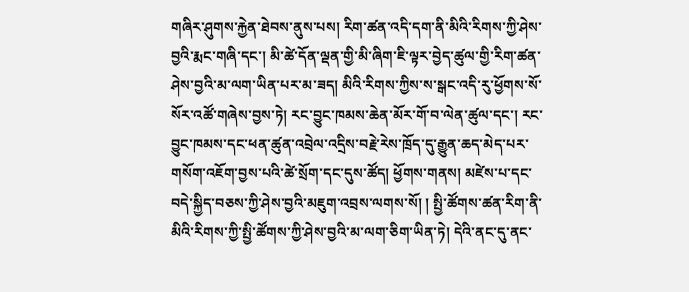གཞིར་ཤུགས་རྐྱེན་ཐེབས་ནུས་པས། རིག་ཚན་འདི་དག་ནི་མིའི་རིགས་ཀྱི་ཤེས་བྱའི་རྨང་གཞི་དང་། མི་ཚེ་དོན་ལྡན་གྱི་མི་ཞིག་ཇི་ལྟར་བྱེད་ཚུལ་གྱི་རིག་ཚན་ཤེས་བྱའི་མ་ལག་ཡིན་པར་མ་ཟད། མིའི་རིགས་ཀྱིས་ས་སྒང་འདི་རུ་ཕྱོགས་སོ་སོར་འཚོ་གཞེས་བྱས་ཏེ། རང་བྱུང་ཁམས་ཆེན་མོར་གོ་བ་ལེན་ཚུལ་དང་། རང་བྱུང་ཁམས་དང་ཕན་ཚུན་འབྲེལ་འདྲིས་བརྗེ་རེས་ཁྲོད་དུ་རྒྱུན་ཆད་མེད་པར་གསོག་འཇོག་བྱས་པའི་ཚེ་སྲོག་དང་དུས་ཚོད། ཕྱོགས་གནས། མཛེས་པ་དང་བདེ་སྐྱིད་བཅས་ཀྱི་ཤེས་བྱའི་མཇུག་འབྲས་ལགས་སོ། ། སྤྱི་ཚོགས་ཚན་རིག་ནི་མིའི་རིགས་ཀྱི་སྤྱི་ཚོགས་ཀྱི་ཤེས་བྱའི་མ་ལག་ཅིག་ཡིན་ཏེ། དེའི་ནང་དུ་ནང་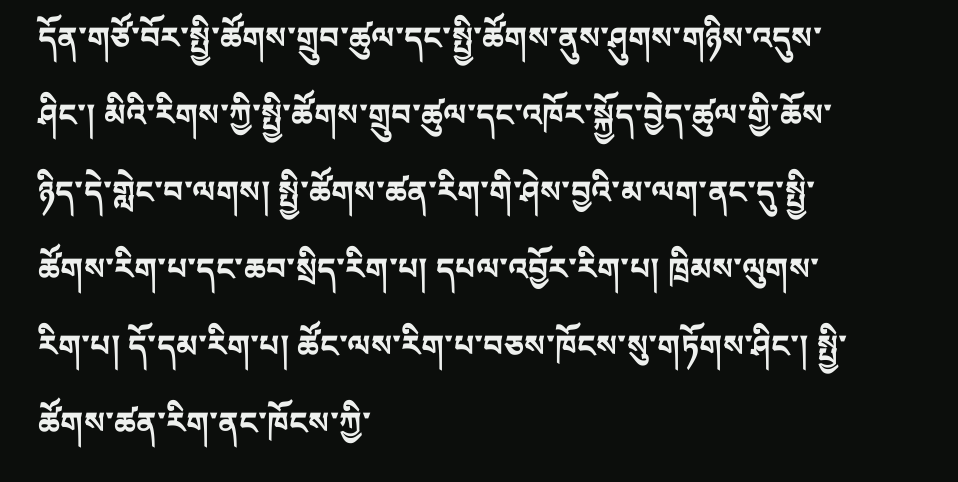དོན་གཙོ་བོར་སྤྱི་ཚོགས་གྲུབ་ཚུལ་དང་སྤྱི་ཚོགས་ནུས་ཤུགས་གཉིས་འདུས་ཤིང་། མིའི་རིགས་ཀྱི་སྤྱི་ཚོགས་གྲུབ་ཚུལ་དང་འཁོར་སྐྱོད་བྱེད་ཚུལ་གྱི་ཆོས་ཉིད་དེ་གླེང་བ་ལགས། སྤྱི་ཚོགས་ཚན་རིག་གི་ཤེས་བྱའི་མ་ལག་ནང་དུ་སྤྱི་ཚོགས་རིག་པ་དང་ཆབ་སྲིད་རིག་པ། དཔལ་འབྱོར་རིག་པ། ཁྲིམས་ལུགས་རིག་པ། དོ་དམ་རིག་པ། ཚོང་ལས་རིག་པ་བཅས་ཁོངས་སུ་གཏོགས་ཤིང་། སྤྱི་ཚོགས་ཚན་རིག་ནང་ཁོངས་ཀྱི་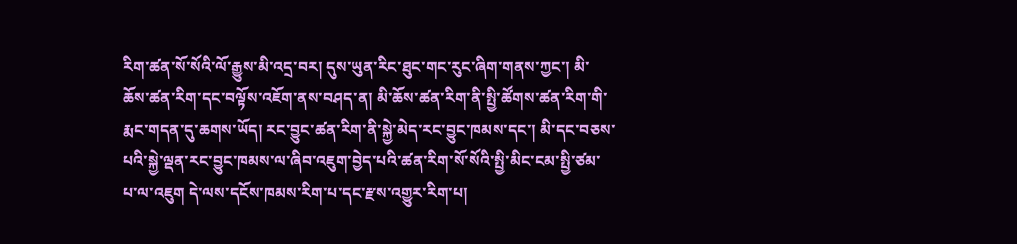རིག་ཚན་སོ་སོའི་ལོ་རྒྱུས་མི་འདྲ་བར། དུས་ཡུན་རིང་ཐུང་གང་རུང་ཞིག་གནས་ཀྱང་། མི་ཆོས་ཚན་རིག་དང་བལྟོས་འཇོག་ནས་བཤད་ན། མི་ཆོས་ཚན་རིག་ནི་སྤྱི་ཚོགས་ཚན་རིག་གི་རྨང་གདན་དུ་ཆགས་ཡོད། རང་བྱུང་ཚན་རིག་ནི་སྐྱེ་མེད་རང་བྱུང་ཁམས་དང་། མི་དང་བཅས་པའི་སྐྱེ་ལྡན་རང་བྱུང་ཁམས་ལ་ཞིབ་འཇུག་བྱེད་པའི་ཚན་རིག་སོ་སོའི་སྤྱི་མིང་ངམ་སྤྱི་ཙམ་པ་ལ་འཇུག དེ་ལས་དངོས་ཁམས་རིག་པ་དང་རྫས་འགྱུར་རིག་པ།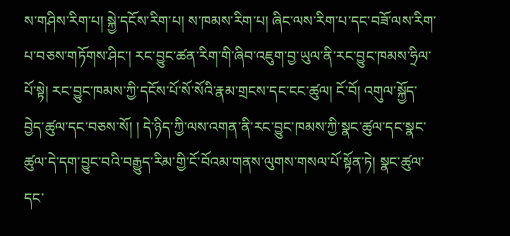ས་གཤིས་རིག་པ། སྐྱེ་དངོས་རིག་པ། ས་ཁམས་རིག་པ། ཞིང་ལས་རིག་པ་དང་བཟོ་ལས་རིག་པ་བཅས་གཏོགས་ཤིང་། རང་བྱུང་ཚན་རིག་གི་ཞིབ་འཇུག་བྱ་ཡུལ་ནི་རང་བྱུང་ཁམས་ཧྲིལ་པོ་སྟེ། རང་བྱུང་ཁམས་ཀྱི་དངོས་པོ་སོ་སོའི་རྣམ་གྲངས་དང་ངང་ཚུལ། ངོ་བོ། འགུལ་སྐྱོད་བྱེད་ཚུལ་དང་བཅས་སོ། ། དེ་ཉིད་ཀྱི་ལས་འགན་ནི་རང་བྱུང་ཁམས་ཀྱི་སྣང་ཚུལ་དང་སྣང་ཚུལ་དེ་དག་བྱུང་བའི་བརྒྱུད་རིམ་གྱི་ངོ་བོའམ་གནས་ལུགས་གསལ་པོ་སྟོན་ཏེ། སྣང་ཚུལ་དང་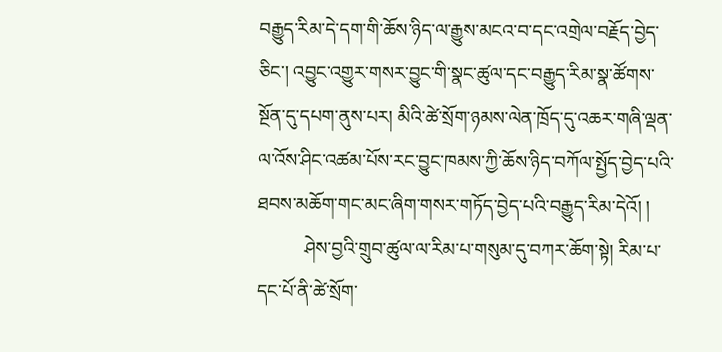བརྒྱུད་རིམ་དེ་དག་གི་ཆོས་ཉིད་ལ་རྒྱུས་མངའ་བ་དང་འགྲེལ་བརྗོད་བྱེད་ཅིང་། འབྱུང་འགྱུར་གསར་བྱུང་གི་སྣང་ཚུལ་དང་བརྒྱུད་རིམ་སྣ་ཚོགས་སྔོན་དུ་དཔག་ནུས་པར། མིའི་ཚེ་སྲོག་ཉམས་ལེན་ཁྲོད་དུ་འཆར་གཞི་ལྡན་ལ་འོས་ཤིང་འཚམ་པོས་རང་བྱུང་ཁམས་ཀྱི་ཆོས་ཉིད་བཀོལ་སྤྱོད་བྱེད་པའི་ཐབས་མཆོག་གང་མང་ཞིག་གསར་གཏོད་བྱེད་པའི་བརྒྱུད་རིམ་དེའོ། །
          ཤེས་བྱའི་གྲུབ་ཚུལ་ལ་རིམ་པ་གསུམ་དུ་བཀར་ཆོག་སྟེ། རིམ་པ་དང་པོ་ནི་ཚེ་སྲོག་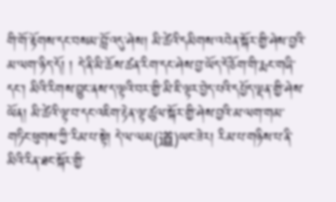གི་གོ་རྟོགས་དང་བསམ་བློ་འདུ་ཤེས། མི་ཚེའི་དམིགས་འབེན་སྐོར་གྱི་ཤེས་བྱའི་མ་ལག་ཉིད་དོ། ། དེ་ནི་མི་ཆོས་ཚན་རིག་དང་ཤེས་བྱ་ཡོད་དོ་ཅོག་གི་རྨང་གཞི་དང་། མིའི་རིགས་བྱུང་ནས་ད་ལྟའི་བར་གྱི་མི་ཇི་ལྟར་བྱེད་པའི་དཔྱོད་ལྡན་གྱི་ཤེས་ཡོན། མི་ཚེའི་ལྟ་བ་དང་འཇིག་རྟེན་ལྟ་ཚུལ་སྐོར་གྱི་ཤེས་བྱའི་མ་ལག་གམ་གཏིང་ཕུགས་ཀྱི་རིམ་པ་སྟེ། དེ་ལ་ལམ(道)ཡང་ཟེར། རིམ་པ་གཉིས་པ་ནི་མིའི་རིན་ཐང་སྐོར་གྱི་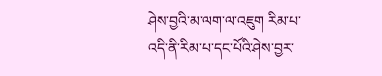ཤེས་བྱའི་མ་ལག་ལ་འཇུག རིམ་པ་འདི་ནི་རིམ་པ་དང་པོའི་ཤེས་བྱར་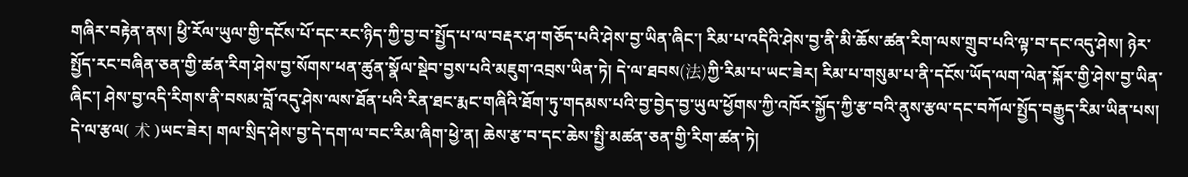གཞིར་བརྟེན་ནས། ཕྱི་རོལ་ཡུལ་གྱི་དངོས་པོ་དང་རང་ཉིད་ཀྱི་བྱ་བ་སྤྱོད་པ་ལ་བརྡར་ཤ་གཅོད་པའི་ཤེས་བྱ་ཡིན་ཞིང་། རིམ་པ་འདིའི་ཤེས་བྱ་ནི་མི་ཆོས་ཚན་རིག་ལས་གྲུབ་པའི་ལྟ་བ་དང་འདུ་ཤེས། ཉེར་སྤྱོད་རང་བཞིན་ཅན་གྱི་ཚན་རིག་ཤེས་བྱ་སོགས་ཕན་ཚུན་སྣོལ་སྡེབ་བྱས་པའི་མཇུག་འབྲས་ཡིན་ཏེ། དེ་ལ་ཐབས(法)ཀྱི་རིམ་པ་ཡང་ཟེར། རིམ་པ་གསུམ་པ་ནི་དངོས་ཡོད་ལག་ལེན་སྐོར་གྱི་ཤེས་བྱ་ཡིན་ཞིང་། ཤེས་བྱ་འདི་རིགས་ནི་བསམ་བློ་འདུ་ཤེས་ལས་ཐོན་པའི་རིན་ཐང་རྨང་གཞིའི་ཐོག་ཏུ་གདམས་པའི་བྱ་བྱེད་བྱ་ཡུལ་ཕྱོགས་ཀྱི་འཁོར་སྐྱོད་ཀྱི་རྩ་བའི་ནུས་རྩལ་དང་བཀོལ་སྤྱོད་བརྒྱུད་རིམ་ཡིན་པས། དེ་ལ་རྩལ( 术 )ཡང་ཟེར། གལ་སྲིད་ཤེས་བྱ་དེ་དག་ལ་བང་རིམ་ཞིག་ཕྱེ་ན། ཆེས་རྩ་བ་དང་ཆེས་སྤྱི་མཚན་ཅན་གྱི་རིག་ཚན་ཏེ།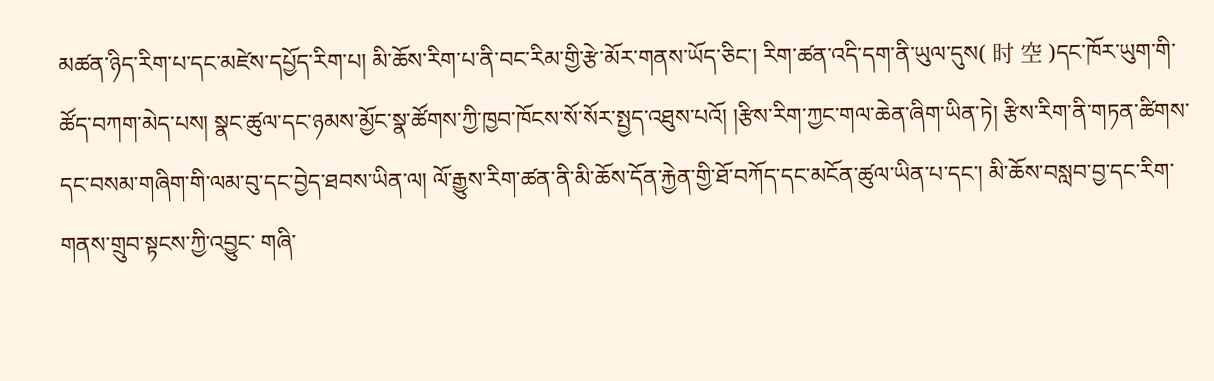མཚན་ཉིད་རིག་པ་དང་མཛེས་དཔྱོད་རིག་པ། མི་ཆོས་རིག་པ་ནི་བང་རིམ་གྱི་རྩེ་མོར་གནས་ཡོད་ཅིང་། རིག་ཚན་འདི་དག་ནི་ཡུལ་དུས( 时 空 )དང་ཁོར་ཡུག་གི་ཚོད་བཀག་མེད་པས། སྣང་ཚུལ་དང་ཉམས་མྱོང་སྣ་ཚོགས་ཀྱི་ཁྱབ་ཁོངས་སོ་སོར་སྤྱད་འཐུས་པའོ། །རྩིས་རིག་ཀྱང་གལ་ཆེན་ཞིག་ཡིན་ཏེ། རྩིས་རིག་ནི་གཏན་ཚིགས་དང་བསམ་གཞིག་གི་ལམ་བུ་དང་བྱེད་ཐབས་ཡིན་ལ། ལོ་རྒྱུས་རིག་ཚན་ནི་མི་ཆོས་དོན་རྐྱེན་གྱི་ཐོ་བཀོད་དང་མངོན་ཚུལ་ཡིན་པ་དང་། མི་ཆོས་བསླབ་བྱ་དང་རིག་གནས་གྲུབ་སྟངས་ཀྱི་འབྱུང་ གཞི་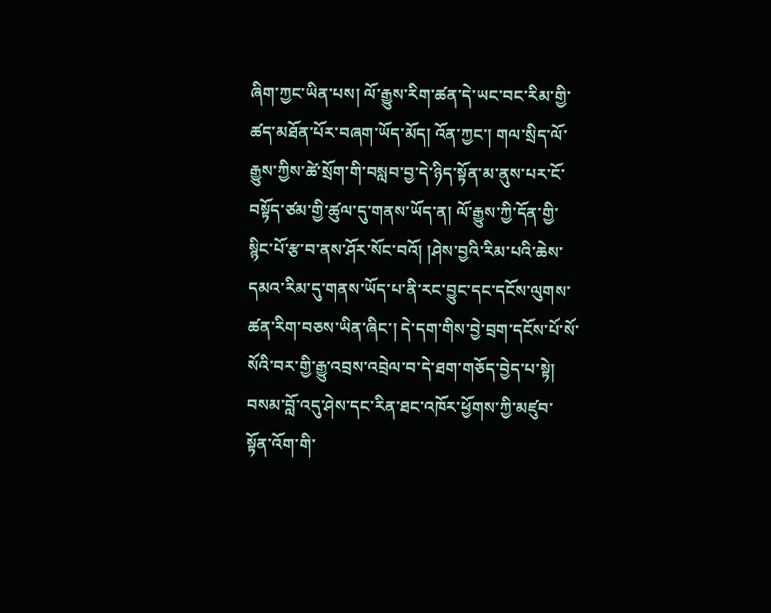ཞིག་ཀྱང་ཡིན་པས། ལོ་རྒྱུས་རིག་ཚན་དེ་ཡང་བང་རིམ་གྱི་ཚད་མཐོན་པོར་བཞག་ཡོད་མོད། འོན་ཀྱང་། གལ་སྲིད་ལོ་རྒྱུས་ཀྱིས་ཚེ་སྲོག་གི་བསླབ་བྱ་དེ་ཉིད་སྟོན་མ་ནུས་པར་ངོ་བསྟོད་ཙམ་གྱི་ཚུལ་དུ་གནས་ཡོད་ན། ལོ་རྒྱུས་ཀྱི་དོན་གྱི་སྙིང་པོ་རྩ་བ་ནས་ཤོར་སོང་བའོ། །ཤེས་བྱའི་རིམ་པའི་ཆེས་དམའ་རིམ་དུ་གནས་ཡོད་པ་ནི་རང་བྱུང་དང་དངོས་ལུགས་ཚན་རིག་བཅས་ཡིན་ཞིང་། དེ་དག་གིས་བྱེ་བྲག་དངོས་པོ་སོ་སོའི་བར་གྱི་རྒྱུ་འབྲས་འབྲེལ་བ་དེ་ཐག་གཅོད་བྱེད་པ་སྟེ། བསམ་བློ་འདུ་ཤེས་དང་རིན་ཐང་འཁོར་ཕྱོགས་ཀྱི་མཛུབ་སྟོན་འོག་གི་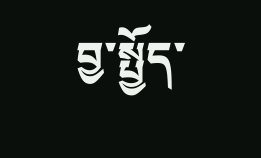བྱ་སྤྱོད་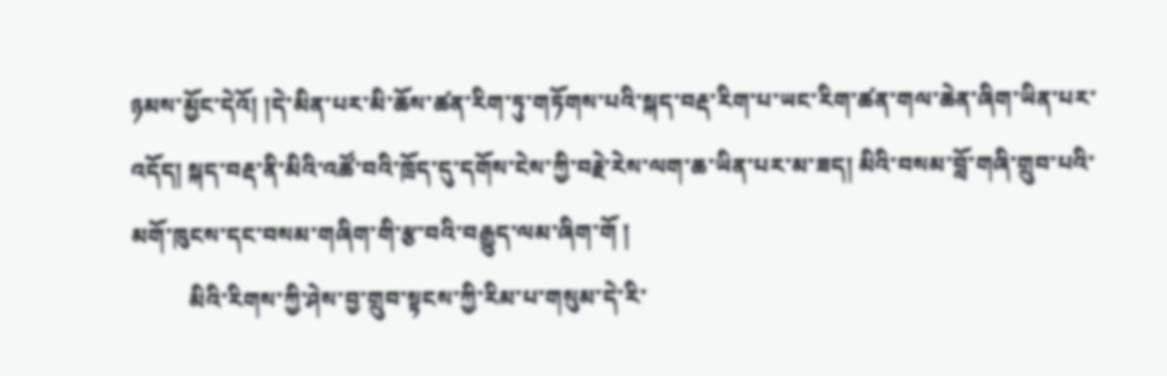ཉམས་མྱོང་དེའོ། །དེ་མིན་པར་མི་ཆོས་ཚན་རིག་ཏུ་གཏོགས་པའི་སྐད་བརྡ་རིག་པ་ཡང་རིག་ཚན་གལ་ཆེན་ཞིག་ཡིན་པར་འདོད། སྐད་བརྡ་ནི་མིའི་འཚོ་བའི་ཁྲོད་དུ་དགོས་ངེས་ཀྱི་བརྗེ་རེས་ལག་ཆ་ཡིན་པར་མ་ཟད། མིའི་བསམ་བློ་གཞི་གྲུབ་པའི་མགོ་ཁུངས་དང་བསམ་གཞིག་གི་རྩ་བའི་བརྒྱུད་ལམ་ཞིག་གོ །
          མིའི་རིགས་ཀྱི་ཤེས་བྱ་གྲུབ་སྟངས་ཀྱི་རིམ་པ་གསུམ་དེ་རི་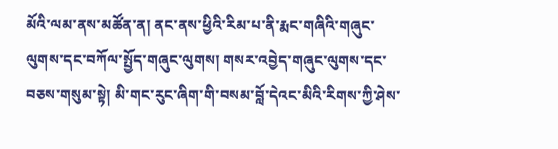མོའི་ལམ་ནས་མཚོན་ན། ནང་ནས་ཕྱིའི་རིམ་པ་ནི་རྨང་གཞིའི་གཞུང་ལུགས་དང་བཀོལ་སྤྱོད་གཞུང་ལུགས། གསར་འབྱེད་གཞུང་ལུགས་དང་བཅས་གསུམ་སྟེ། མི་གང་རུང་ཞིག་གི་བསམ་བློ་དེའང་མིའི་རིགས་ཀྱི་ཤེས་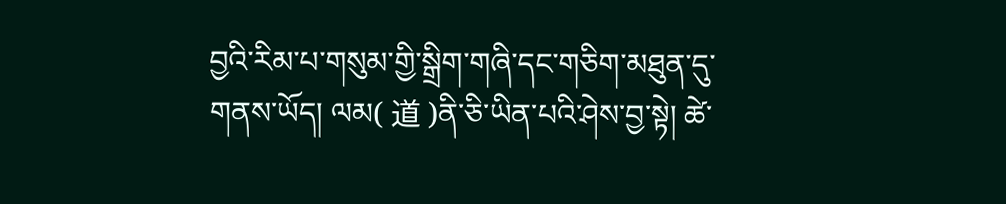བྱའི་རིམ་པ་གསུམ་གྱི་སྒྲིག་གཞི་དང་གཅིག་མཐུན་དུ་གནས་ཡོད། ལམ( 道 )ནི་ཅི་ཡིན་པའི་ཤེས་བྱ་སྟེ། ཚེ་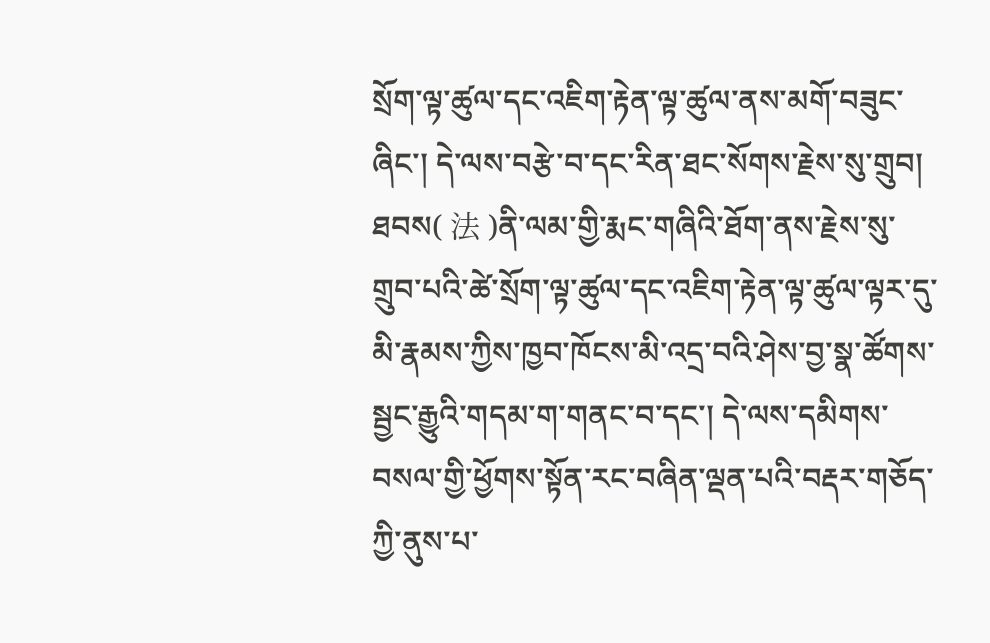སྲོག་ལྟ་ཚུལ་དང་འཇིག་རྟེན་ལྟ་ཚུལ་ནས་མགོ་བཟུང་ཞིང་། དེ་ལས་བརྩེ་བ་དང་རིན་ཐང་སོགས་རྗེས་སུ་གྲུབ། ཐབས( 法 )ནི་ལམ་གྱི་རྨང་གཞིའི་ཐོག་ནས་རྗེས་སུ་གྲུབ་པའི་ཚེ་སྲོག་ལྟ་ཚུལ་དང་འཇིག་རྟེན་ལྟ་ཚུལ་ལྟར་དུ་མི་རྣམས་ཀྱིས་ཁྱབ་ཁོངས་མི་འདྲ་བའི་ཤེས་བྱ་སྣ་ཚོགས་སྦྱང་རྒྱུའི་གདམ་ག་གནང་བ་དང་། དེ་ལས་དམིགས་བསལ་གྱི་ཕྱོགས་སྟོན་རང་བཞིན་ལྡན་པའི་བརྡར་གཅོད་ཀྱི་ནུས་པ་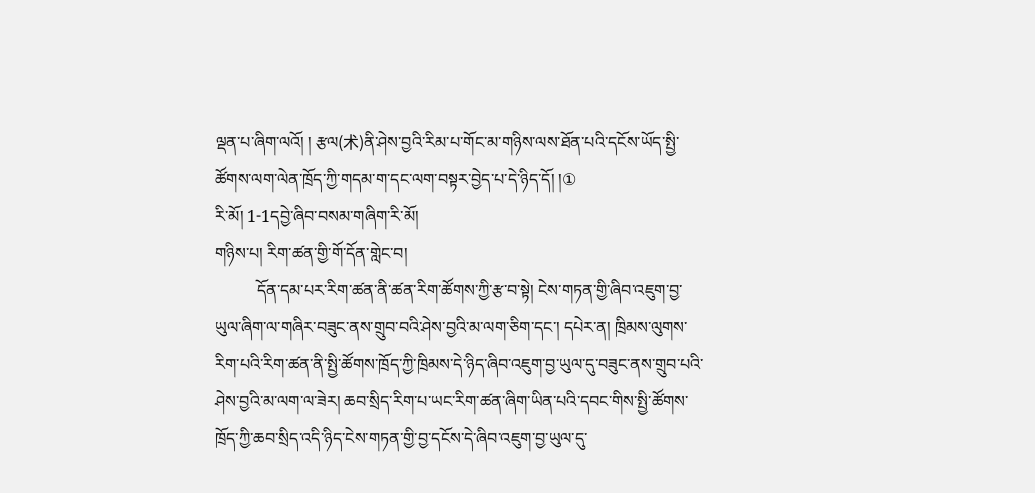ལྡན་པ་ཞིག་ལའོ། ། རྩལ(术)ནི་ཤེས་བྱའི་རིམ་པ་གོང་མ་གཉིས་ལས་ཐོན་པའི་དངོས་ཡོད་སྤྱི་ཚོགས་ལག་ལེན་ཁྲོད་ཀྱི་གདམ་ག་དང་ལག་བསྟར་བྱེད་པ་དེ་ཉིད་དོ། །①
རི་མོ། 1-1དབྱེ་ཞིབ་བསམ་གཞིག་རི་མོ།
གཉིས་པ། རིག་ཚན་གྱི་གོ་དོན་གླེང་བ།
          དོན་དམ་པར་རིག་ཚན་ནི་ཚན་རིག་ཚོགས་ཀྱི་རྩ་བ་སྟེ། ངེས་གཏན་གྱི་ཞིབ་འཇུག་བྱ་ཡུལ་ཞིག་ལ་གཞིར་བཟུང་ནས་གྲུབ་བའི་ཤེས་བྱའི་མ་ལག་ཅིག་དང་། དཔེར་ན། ཁྲིམས་ལུགས་རིག་པའི་རིག་ཚན་ནི་སྤྱི་ཚོགས་ཁྲོད་ཀྱི་ཁྲིམས་དེ་ཉིད་ཞིབ་འཇུག་བྱ་ཡུལ་དུ་བཟུང་ནས་གྲུབ་པའི་ཤེས་བྱའི་མ་ལག་ལ་ཟེར། ཆབ་སྲིད་རིག་པ་ཡང་རིག་ཚན་ཞིག་ཡིན་པའི་དབང་གིས་སྤྱི་ཚོགས་ཁྲོད་ཀྱི་ཆབ་སྲིད་འདི་ཉིད་ངེས་གཏན་གྱི་བྱ་དངོས་དེ་ཞིབ་འཇུག་བྱ་ཡུལ་དུ་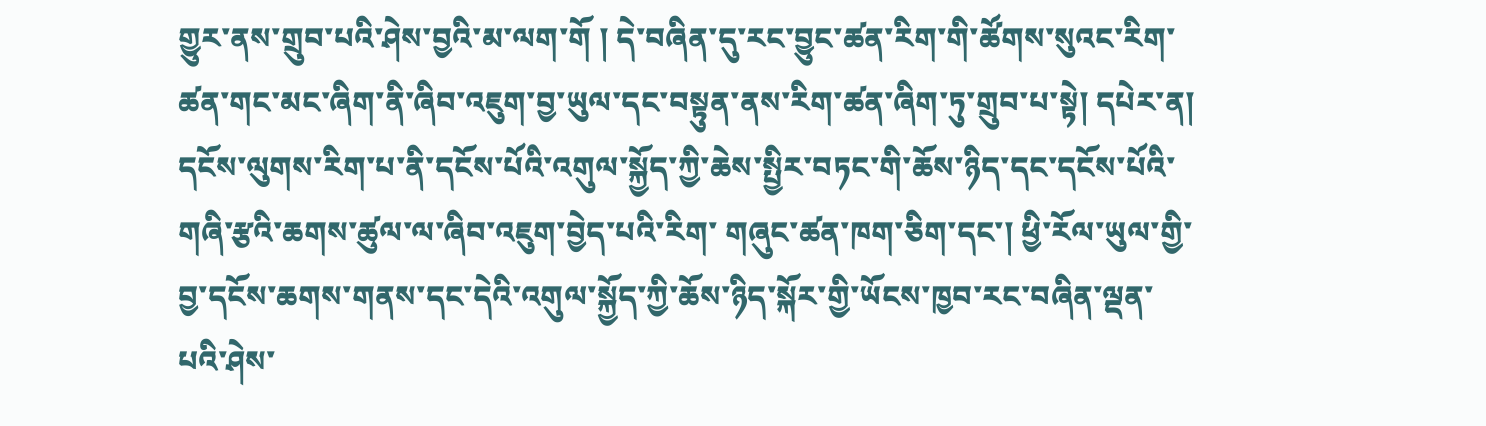གྱུར་ནས་གྲུབ་པའི་ཤེས་བྱའི་མ་ལག་གོ ། དེ་བཞིན་དུ་རང་བྱུང་ཚན་རིག་གི་ཚོགས་སུའང་རིག་ཚན་གང་མང་ཞིག་ནི་ཞིབ་འཇུག་བྱ་ཡུལ་དང་བསྟུན་ནས་རིག་ཚན་ཞིག་ཏུ་གྲུབ་པ་སྟེ། དཔེར་ན། དངོས་ལུགས་རིག་པ་ནི་དངོས་པོའི་འགུལ་སྐྱོད་ཀྱི་ཆེས་སྤྱིར་བཏང་གི་ཆོས་ཉིད་དང་དངོས་པོའི་གཞི་རྩའི་ཆགས་ཚུལ་ལ་ཞིབ་འཇུག་བྱེད་པའི་རིག་ གཞུང་ཚན་ཁག་ཅིག་དང་། ཕྱི་རོལ་ཡུལ་གྱི་བྱ་དངོས་ཆགས་གནས་དང་དེའི་འགུལ་སྐྱོད་ཀྱི་ཆོས་ཉིད་སྐོར་གྱི་ཡོངས་ཁྱབ་རང་བཞིན་ལྡན་པའི་ཤེས་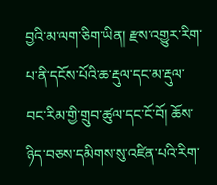བྱའི་མ་ལག་ཅིག་ཡིན། རྫས་འགྱུར་རིག་པ་ནི་དངོས་པོའི་ཆ་རྡུལ་དང་མ་རྡུལ་བང་རིམ་གྱི་གྲུབ་ཚུལ་དང་ངོ་བོ། ཆོས་ཉིད་བཅས་དམིགས་སུ་འཛིན་པའི་རིག་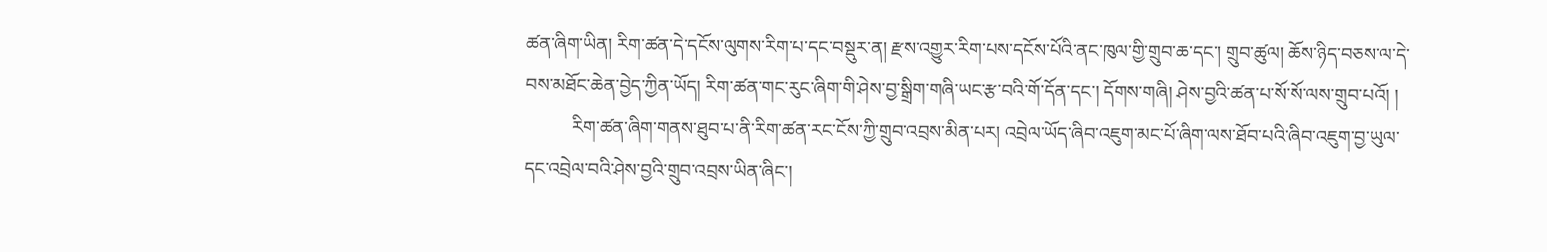ཚན་ཞིག་ཡིན། རིག་ཚན་དེ་དངོས་ལུགས་རིག་པ་དང་བསྡུར་ན། རྫས་འགྱུར་རིག་པས་དངོས་པོའི་ནང་ཁུལ་གྱི་གྲུབ་ཆ་དང་། གྲུབ་ཚུལ། ཆོས་ཉིད་བཅས་ལ་དེ་བས་མཐོང་ཆེན་བྱེད་ཀྱིན་ཡོད། རིག་ཚན་གང་རུང་ཞིག་གི་ཤེས་བྱ་སྒྲིག་གཞི་ཡང་རྩ་བའི་གོ་དོན་དང་། དོགས་གཞི། ཤེས་བྱའི་ཚན་པ་སོ་སོ་ལས་གྲུབ་པའོ། །
          རིག་ཚན་ཞིག་གནས་ཐུབ་པ་ནི་རིག་ཚན་རང་ངོས་ཀྱི་གྲུབ་འབྲས་མིན་པར། འབྲེལ་ཡོད་ཞིབ་འཇུག་མང་པོ་ཞིག་ལས་ཐོབ་པའི་ཞིབ་འཇུག་བྱ་ཡུལ་དང་འབྲེལ་བའི་ཤེས་བྱའི་གྲུབ་འབྲས་ཡིན་ཞིང་།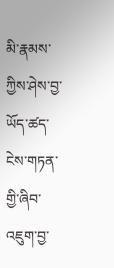མི་རྣམས་ཀྱིས་ཤེས་བྱ་ཡོད་ཚད་ངེས་གཏན་གྱི་ཞིབ་འཇུག་བྱ་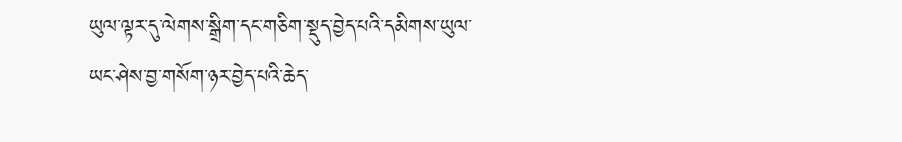ཡུལ་ལྟར་དུ་ལེགས་སྒྲིག་དང་གཅིག་སྡུད་བྱེད་པའི་དམིགས་ཡུལ་ཡང་ཤེས་བྱ་གསོག་ཉར་བྱེད་པའི་ཆེད་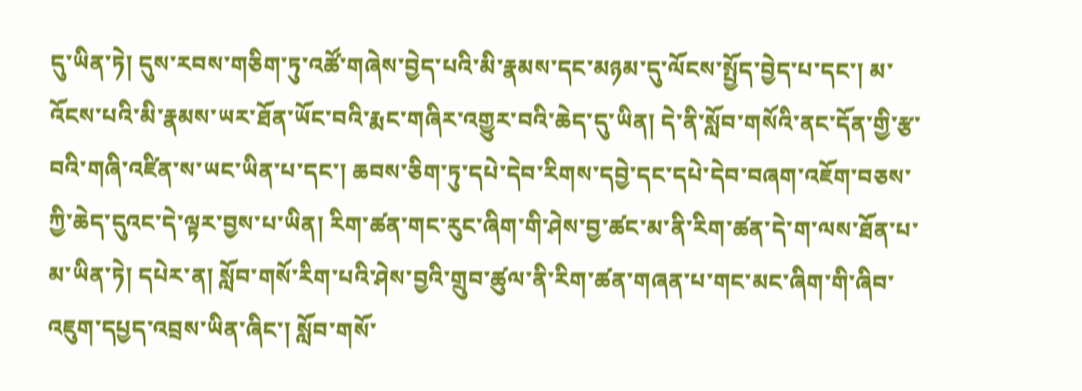དུ་ཡིན་ཏེ། དུས་རབས་གཅིག་ཏུ་འཚོ་གཞེས་བྱེད་པའི་མི་རྣམས་དང་མཉམ་དུ་ལོངས་སྤྱོད་བྱེད་པ་དང་། མ་འོངས་པའི་མི་རྣམས་ཡར་ཐོན་ཡོང་བའི་རྨང་གཞིར་འགྱུར་བའི་ཆེད་དུ་ཡིན། དེ་ནི་སློབ་གསོའི་ནང་དོན་གྱི་རྩ་བའི་གཞི་འཛིན་ས་ཡང་ཡིན་པ་དང་། ཆབས་ཅིག་ཏུ་དཔེ་དེབ་རིགས་དབྱེ་དང་དཔེ་དེབ་བཞག་འཇོག་བཅས་ཀྱི་ཆེད་དུའང་དེ་ལྟར་བྱས་པ་ཡིན། རིག་ཚན་གང་རུང་ཞིག་གི་ཤེས་བྱ་ཚང་མ་ནི་རིག་ཚན་དེ་ག་ལས་ཐོན་པ་མ་ཡིན་ཏེ། དཔེར་ན། སློབ་གསོ་རིག་པའི་ཤེས་བྱའི་གྲུབ་ཚུལ་ནི་རིག་ཚན་གཞན་པ་གང་མང་ཞིག་གི་ཞིབ་འཇུག་དཔྱད་འབྲས་ཡིན་ཞིང་། སློབ་གསོ་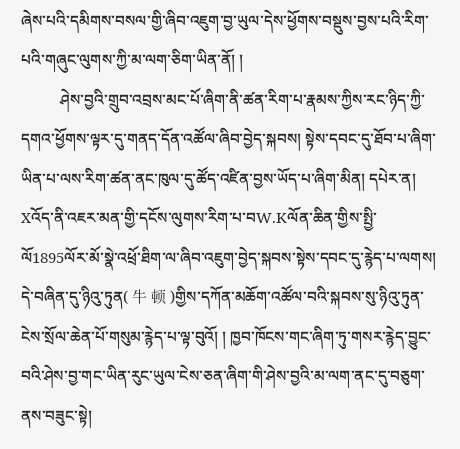ཞེས་པའི་དམིགས་བསལ་གྱི་ཞིབ་འཇུག་བྱ་ཡུལ་དེས་ཕྱོགས་བསྡུས་བྱས་པའི་རིག་པའི་གཞུང་ལུགས་ཀྱི་མ་ལག་ཅིག་ཡིན་ནོ། །
          ཤེས་བྱའི་གྲུབ་འབྲས་མང་པོ་ཞིག་ནི་ཚན་རིག་པ་རྣམས་ཀྱིས་རང་ཉིད་ཀྱི་དགའ་ཕྱོགས་ལྟར་དུ་གནད་དོན་འཚོལ་ཞིབ་བྱེད་སྐབས། སྟེས་དབང་དུ་ཐོབ་པ་ཞིག་ཡིན་པ་ལས་རིག་ཚན་ནང་ཁུལ་དུ་ཚོད་འཛིན་བྱས་ཡོད་པ་ཞིག་མིན། དཔེར་ན། Xའོད་ནི་འཇར་མན་གྱི་དངོས་ལུགས་རིག་པ་བW.Kལོན་ཆིན་གྱིས་སྤྱི་ལོ1895ལོར་མོ་སྣེ་འཕྲོ་ཐིག་ལ་ཞིབ་འཇུག་བྱེད་སྐབས་སྟེས་དབང་དུ་རྙེད་པ་ལགས། དེ་བཞིན་དུ་ཉིའུ་ཏུན( 牛 顿 )གྱིས་དཀོན་མཆོག་འཚོལ་བའི་སྐབས་སུ་ཉིའུ་ཏུན་ངེས་སྲོལ་ཆེན་པོ་གསུམ་རྙེད་པ་ལྟ་བུའོ། ། ཁྱབ་ཁོངས་གང་ཞིག་ཏུ་གསར་རྙེད་བྱུང་བའི་ཤེས་བྱ་གང་ཡིན་རུང་ཡུལ་ངེས་ཅན་ཞིག་གི་ཤེས་བྱའི་མ་ལག་ནང་དུ་བཅུག་ནས་བཟུང་སྟེ།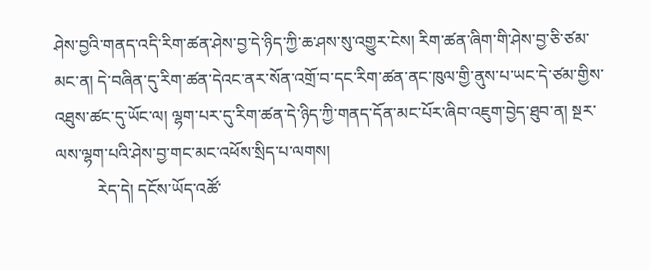ཤེས་བྱའི་གནད་འདི་རིག་ཚན་ཤེས་བྱ་དེ་ཉིད་ཀྱི་ཆ་ཤས་སུ་འགྱུར་ངེས། རིག་ཚན་ཞིག་གི་ཤེས་བྱ་ཅི་ཙམ་མང་ན། དེ་བཞིན་དུ་རིག་ཚན་དེའང་ནར་སོན་འགྲོ་བ་དང་རིག་ཚན་ནང་ཁུལ་གྱི་ནུས་པ་ཡང་དེ་ཙམ་གྱིས་འཐུས་ཚང་དུ་ཡོང་ལ། ལྷག་པར་དུ་རིག་ཚན་དེ་ཉིད་ཀྱི་གནད་དོན་མང་པོར་ཞིབ་འཇུག་བྱེད་ཐུབ་ན། སྔར་ལས་ལྷག་པའི་ཤེས་བྱ་གང་མང་འཕོས་སྲིད་པ་ལགས།
          རེད་དེ། དངོས་ཡོད་འཚོ་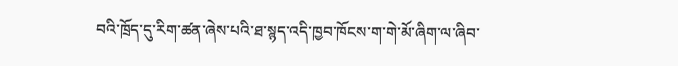བའི་ཁྲོད་དུ་རིག་ཚན་ཞེས་པའི་ཐ་སྙད་འདི་ཁྱབ་ཁོངས་ག་གེ་མོ་ཞིག་ལ་ཞིབ་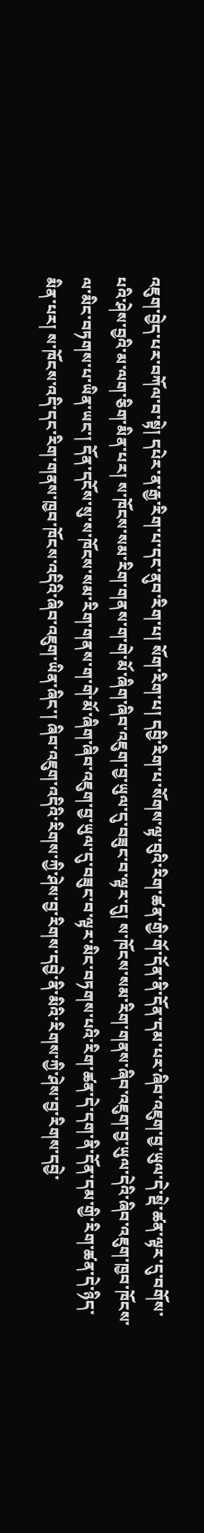འཇུག་བྱེད་པར་བཀོལ་བ་སྟེ། དཔེར་ན་རྒྱ་རིག་པ་དང་ནུབ་རིག་པ། སོག་རིག་པ། དབྱི་རིག་པ་སོགས་ལྟ་བུའི་རིག་ཚན་གྱི་གོ་དོན་ནི་དོན་དམ་པར་ཞིབ་འཇུག་བྱ་ཡུལ་དེ་སྡེ་ཚན་ལྟར་དུ་བགོས་པའི་ཤེས་བྱའི་མ་ལག་ཅིག་མིན་པར། ས་ཁོངས་སམ་རིག་གནས་ག་གེ་མོ་ཞིག་ཞིབ་འཇུག་བྱ་ཡུལ་དུ་བཟུང་བ་ལྟར་དུ། ས་ཁོངས་སམ་རིག་གནས་ཞིབ་འཇུག་བྱ་ཡུལ་དེའི་ཞིབ་འཇུག་ཁྱབ་ཁོངས་ལ་མིང་བཏགས་པ་ཡིན་ཡང་། དོན་དངོས་སུ་ས་ཁོངས་སམ་རིག་གནས་ག་གེ་མོ་ཞིག་ཞིབ་འཇུག་བྱ་ཡུལ་དུ་བཟུང་བ་ལྟར་མིང་བཏགས་པའི་རིག་ཚན་དེ་དག་ནི་དོན་དམ་གྱི་རིག་ཚན་དེ་ཉིད་མིན་པར། ས་ཁོངས་འདི་དང་རིག་གནས་ཁྱབ་ཁོངས་འདིའི་ཞིབ་འཇུག་ཡིན་ཞིང་། ཞིབ་འཇུག་འདིའི་རིགས་ཀྱི་ཤེས་བྱ་རིགས་དབྱེ་ནི་མིའི་རིགས་ཀྱི་ཤེས་བྱ་རིགས་དབྱེ་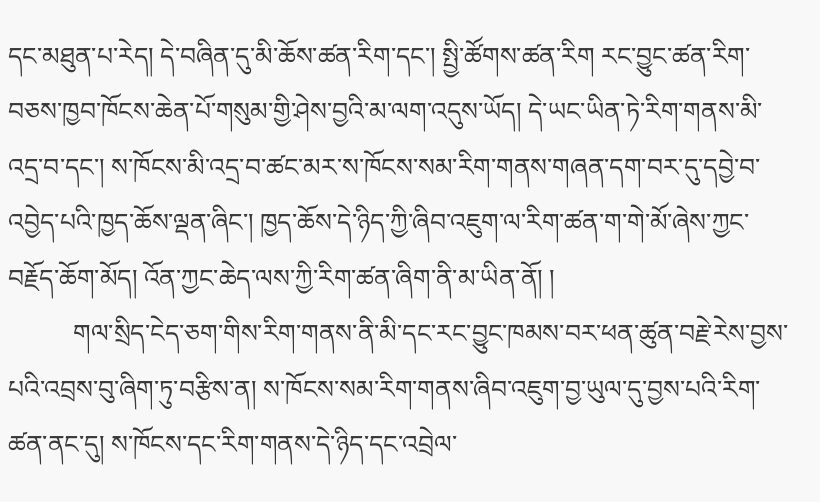དང་མཐུན་པ་རེད། དེ་བཞིན་དུ་མི་ཆོས་ཚན་རིག་དང་། སྤྱི་ཚོགས་ཚན་རིག རང་བྱུང་ཚན་རིག་བཅས་ཁྱབ་ཁོངས་ཆེན་པོ་གསུམ་གྱི་ཤེས་བྱའི་མ་ལག་འདུས་ཡོད། དེ་ཡང་ཡིན་ཏེ་རིག་གནས་མི་འདྲ་བ་དང་། ས་ཁོངས་མི་འདྲ་བ་ཚང་མར་ས་ཁོངས་སམ་རིག་གནས་གཞན་དག་བར་དུ་དབྱེ་བ་འབྱེད་པའི་ཁྱད་ཆོས་ལྡན་ཞིང་། ཁྱད་ཆོས་དེ་ཉིད་ཀྱི་ཞིབ་འཇུག་ལ་རིག་ཚན་ག་གེ་མོ་ཞེས་ཀྱང་བརྗོད་ཆོག་མོད། འོན་ཀྱང་ཆེད་ལས་ཀྱི་རིག་ཚན་ཞིག་ནི་མ་ཡིན་ནོ། །
          གལ་སྲིད་ངེད་ཅག་གིས་རིག་གནས་ནི་མི་དང་རང་བྱུང་ཁམས་བར་ཕན་ཚུན་བརྗེ་རེས་བྱས་པའི་འབྲས་བུ་ཞིག་ཏུ་བརྩིས་ན། ས་ཁོངས་སམ་རིག་གནས་ཞིབ་འཇུག་བྱ་ཡུལ་དུ་བྱས་པའི་རིག་ཚན་ནང་དུ། ས་ཁོངས་དང་རིག་གནས་དེ་ཉིད་དང་འབྲེལ་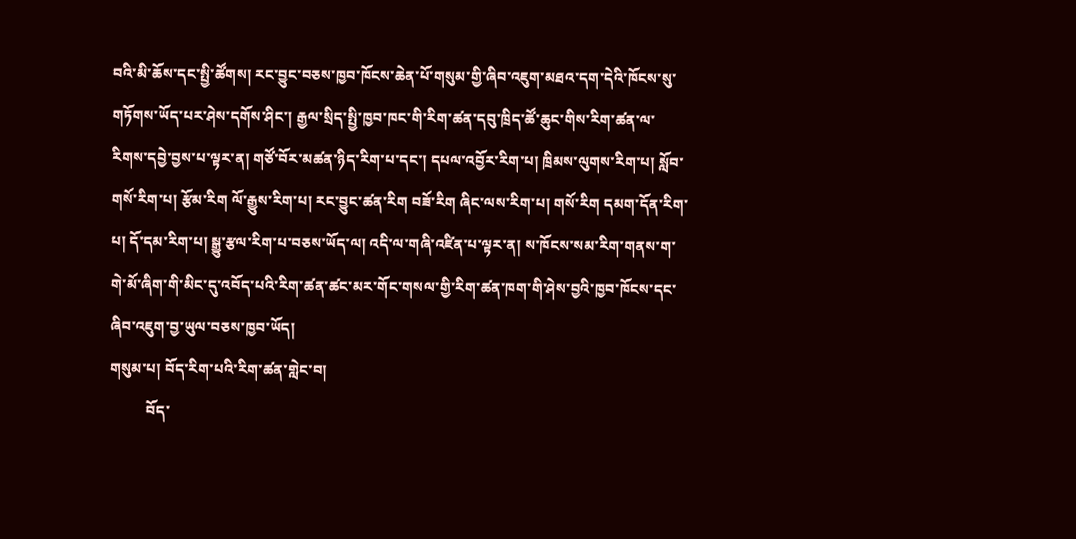བའི་མི་ཆོས་དང་སྤྱི་ཚོགས། རང་བྱུང་བཅས་ཁྱབ་ཁོངས་ཆེན་པོ་གསུམ་གྱི་ཞིབ་འཇུག་མཐའ་དག་དེའི་ཁོངས་སུ་གཏོགས་ཡོད་པར་ཤེས་དགོས་ཤིང་། རྒྱལ་སྲིད་སྤྱི་ཁྱབ་ཁང་གི་རིག་ཚན་དབུ་ཁྲིད་ཚོ་ཆུང་གིས་རིག་ཚན་ལ་རིགས་དབྱེ་བྱས་པ་ལྟར་ན། གཙོ་བོར་མཚན་ཉིད་རིག་པ་དང་། དཔལ་འབྱོར་རིག་པ། ཁྲིམས་ལུགས་རིག་པ། སློབ་གསོ་རིག་པ། རྩོམ་རིག ལོ་རྒྱུས་རིག་པ། རང་བྱུང་ཚན་རིག བཟོ་རིག ཞིང་ལས་རིག་པ། གསོ་རིག དམག་དོན་རིག་པ། དོ་དམ་རིག་པ། སྒྱུ་རྩལ་རིག་པ་བཅས་ཡོད་ལ། འདི་ལ་གཞི་འཛིན་པ་ལྟར་ན། ས་ཁོངས་སམ་རིག་གནས་ག་གེ་མོ་ཞིག་གི་མིང་དུ་འབོད་པའི་རིག་ཚན་ཚང་མར་གོང་གསལ་གྱི་རིག་ཚན་ཁག་གི་ཤེས་བྱའི་ཁྱབ་ཁོངས་དང་ཞིབ་འཇུག་བྱ་ཡུལ་བཅས་ཁྱབ་ཡོད།
གསུམ་པ། བོད་རིག་པའི་རིག་ཚན་གླེང་བ།
          བོད་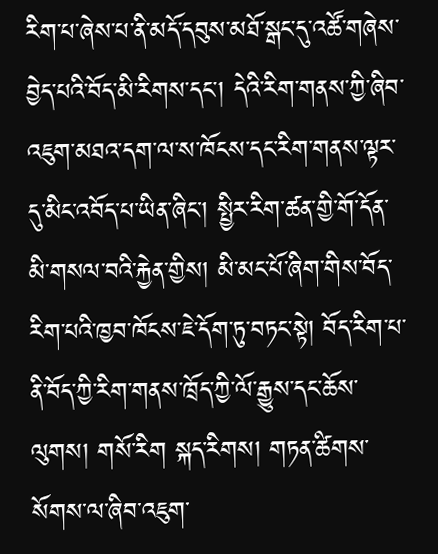རིག་པ་ཞེས་པ་ནི་མདོ་དབུས་མཐོ་སྒང་དུ་འཚོ་གཞེས་བྱེད་པའི་བོད་མི་རིགས་དང་། དེའི་རིག་གནས་ཀྱི་ཞིབ་འཇུག་མཐའ་དག་ལ་ས་ཁོངས་དང་རིག་གནས་ལྟར་དུ་མིང་འབོད་པ་ཡིན་ཞིང་། སྤྱིར་རིག་ཚན་གྱི་གོ་དོན་མི་གསལ་བའི་རྐྱེན་གྱིས། མི་མང་པོ་ཞིག་གིས་བོད་རིག་པའི་ཁྱབ་ཁོངས་ཇེ་དོག་ཏུ་བཏང་སྟེ། བོད་རིག་པ་ནི་བོད་ཀྱི་རིག་གནས་ཁྲོད་ཀྱི་ལོ་རྒྱུས་དང་ཆོས་ལུགས། གསོ་རིག སྐད་རིགས། གཏན་ཚིགས་སོགས་ལ་ཞིབ་འཇུག་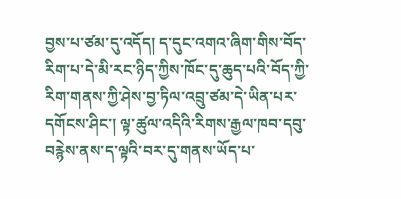བྱས་པ་ཙམ་དུ་འདོད། ད་དུང་འགའ་ཞིག་གིས་བོད་རིག་པ་དེ་མི་རང་ཉིད་ཀྱིས་ཁོང་དུ་ཆུད་པའི་བོད་ཀྱི་རིག་གནས་ཀྱི་ཤེས་བྱ་ཏིལ་འབྲུ་ཙམ་དེ་ཡིན་པར་དགོངས་ཤིང་། ལྟ་ཚུལ་འདིའི་རིགས་རྒྱལ་ཁབ་དབུ་བརྙེས་ནས་ད་ལྟའི་བར་དུ་གནས་ཡོད་པ་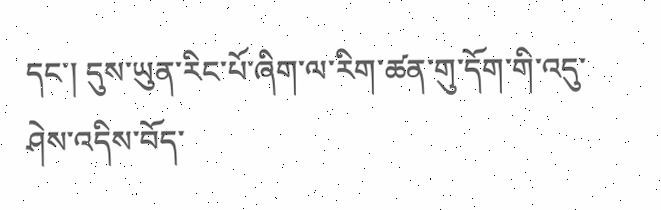དང་། དུས་ཡུན་རིང་པོ་ཞིག་ལ་རིག་ཚན་གུ་དོག་གི་འདུ་ཤེས་འདིས་བོད་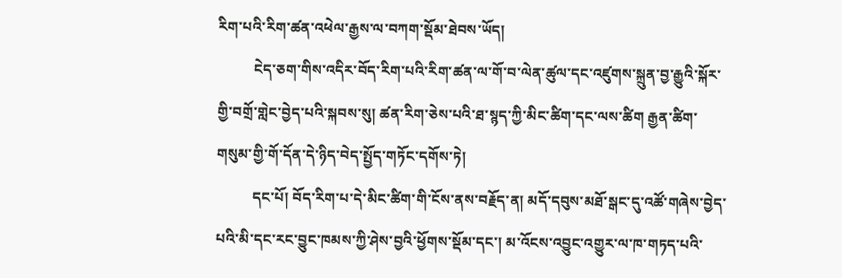རིག་པའི་རིག་ཚན་འཕེལ་རྒྱས་ལ་བཀག་སྡོམ་ཐེབས་ཡོད།
          ངེད་ཅག་གིས་འདིར་བོད་རིག་པའི་རིག་ཚན་ལ་གོ་བ་ལེན་ཚུལ་དང་འཛུགས་སྐྲུན་བྱ་རྒྱུའི་སྐོར་གྱི་བགྲོ་གླེང་བྱེད་པའི་སྐབས་སུ། ཚན་རིག་ཅེས་པའི་ཐ་སྙད་ཀྱི་མིང་ཚིག་དང་ལས་ཚིག རྒྱན་ཚིག་གསུམ་གྱི་གོ་དོན་དེ་ཉིད་བེད་སྤྱོད་གཏོང་དགོས་ཏེ།
          དང་པོ། བོད་རིག་པ་དེ་མིང་ཚིག་གི་ངོས་ནས་བརྗོད་ན། མདོ་དབུས་མཐོ་སྒང་དུ་འཚོ་གཞེས་བྱེད་པའི་མི་དང་རང་བྱུང་ཁམས་ཀྱི་ཤེས་བྱའི་ཕྱོགས་སྡོམ་དང་། མ་འོངས་འབྱུང་འགྱུར་ལ་ཁ་གཏད་པའི་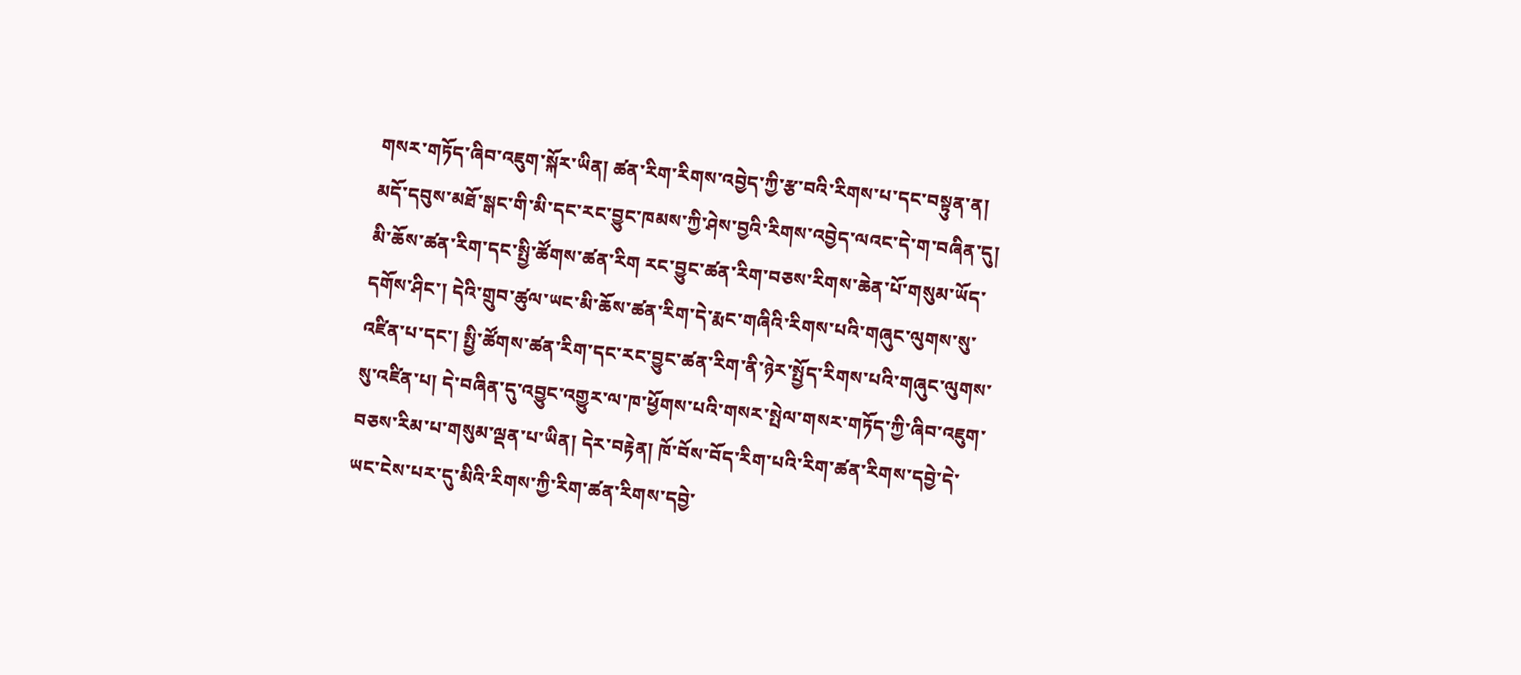གསར་གཏོད་ཞིབ་འཇུག་སྐོར་ཡིན། ཚན་རིག་རིགས་འབྱེད་ཀྱི་རྩ་བའི་རིགས་པ་དང་བསྟུན་ན། མདོ་དབུས་མཐོ་སྒང་གི་མི་དང་རང་བྱུང་ཁམས་ཀྱི་ཤེས་བྱའི་རིགས་འབྱེད་ལའང་དེ་ག་བཞིན་དུ། མི་ཆོས་ཚན་རིག་དང་སྤྱི་ཚོགས་ཚན་རིག རང་བྱུང་ཚན་རིག་བཅས་རིགས་ཆེན་པོ་གསུམ་ཡོད་དགོས་ཤིང་། དེའི་གྲུབ་ཚུལ་ཡང་མི་ཆོས་ཚན་རིག་དེ་རྨང་གཞིའི་རིགས་པའི་གཞུང་ལུགས་སུ་འཛིན་པ་དང་། སྤྱི་ཚོགས་ཚན་རིག་དང་རང་བྱུང་ཚན་རིག་ནི་ཉེར་སྤྱོད་རིགས་པའི་གཞུང་ལུགས་སུ་འཛིན་པ། དེ་བཞིན་དུ་འབྱུང་འགྱུར་ལ་ཁ་ཕྱོགས་པའི་གསར་སྤེལ་གསར་གཏོད་ཀྱི་ཞིབ་འཇུག་བཅས་རིམ་པ་གསུམ་ལྡན་པ་ཡིན། དེར་བརྟེན། ཁོ་བོས་བོད་རིག་པའི་རིག་ཚན་རིགས་དབྱེ་དེ་ཡང་ངེས་པར་དུ་མིའི་རིགས་ཀྱི་རིག་ཚན་རིགས་དབྱེ་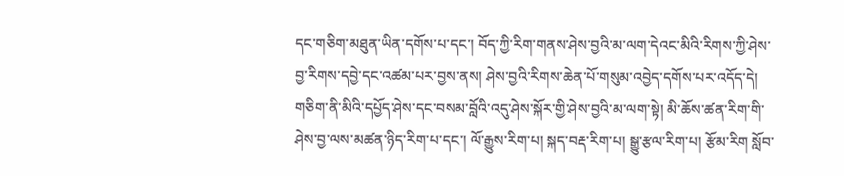དང་གཅིག་མཐུན་ཡིན་དགོས་པ་དང་། བོད་ཀྱི་རིག་གནས་ཤེས་བྱའི་མ་ལག་དེའང་མིའི་རིགས་ཀྱི་ཤེས་བྱ་རིགས་དབྱེ་དང་འཚམ་པར་བྱས་ནས། ཤེས་བྱའི་རིགས་ཆེན་པོ་གསུམ་འབྱེད་དགོས་པར་འདོད་དེ། གཅིག་ནི་མིའི་དཔྱོད་ཤེས་དང་བསམ་བློའི་འདུ་ཤེས་སྐོར་གྱི་ཤེས་བྱའི་མ་ལག་སྟེ། མི་ཆོས་ཚན་རིག་གི་ཤེས་བྱ་ལས་མཚན་ཉིད་རིག་པ་དང་། ལོ་རྒྱུས་རིག་པ། སྐད་བརྡ་རིག་པ། སྒྱུ་རྩལ་རིག་པ། རྩོམ་རིག སློབ་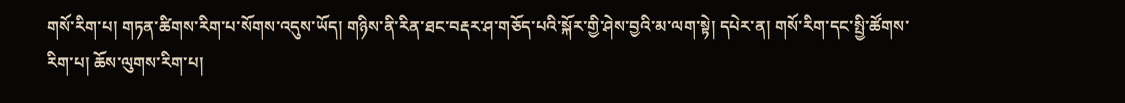གསོ་རིག་པ། གཏན་ཚིགས་རིག་པ་སོགས་འདུས་ཡོད། གཉིས་ནི་རིན་ཐང་བརྡར་ཤ་གཅོད་པའི་སྐོར་གྱི་ཤེས་བྱའི་མ་ལག་སྟེ། དཔེར་ན། གསོ་རིག་དང་སྤྱི་ཚོགས་རིག་པ། ཆོས་ལུགས་རིག་པ།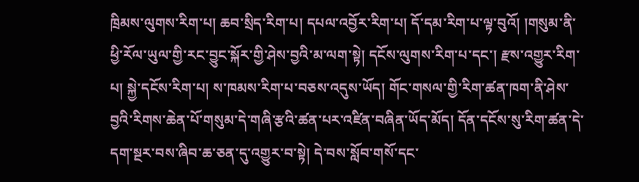ཁྲིམས་ལུགས་རིག་པ། ཆབ་སྲིད་རིག་པ། དཔལ་འབྱོར་རིག་པ། དོ་དམ་རིག་པ་ལྟ་བུའོ། །གསུམ་ནི་ཕྱི་རོལ་ཡུལ་གྱི་རང་བྱུང་སྐོར་གྱི་ཤེས་བྱའི་མ་ལག་སྟེ། དངོས་ལུགས་རིག་པ་དང་། རྫས་འགྱུར་རིག་པ། སྐྱེ་དངོས་རིག་པ། ས་ཁམས་རིག་པ་བཅས་འདུས་ཡོད། གོང་གསལ་གྱི་རིག་ཚན་ཁག་ནི་ཤེས་བྱའི་རིགས་ཆེན་པོ་གསུམ་དེ་གཞི་རྩའི་ཚན་པར་འཛིན་བཞིན་ཡོད་མོད། དོན་དངོས་སུ་རིག་ཚན་དེ་དག་སྔར་བས་ཞིབ་ཆ་ཅན་དུ་འགྱུར་བ་སྟེ། དེ་བས་སློབ་གསོ་དང་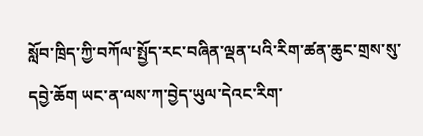སློབ་ཁྲིད་ཀྱི་བཀོལ་སྤྱོད་རང་བཞིན་ལྡན་པའི་རིག་ཚན་ཆུང་གྲས་སུ་དབྱེ་ཆོག ཡང་ན་ལས་ཀ་བྱེད་ཡུལ་དེའང་རིག་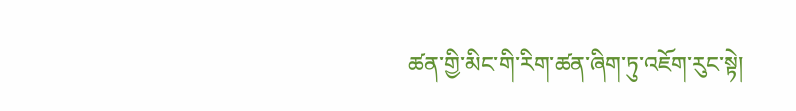ཚན་གྱི་མིང་གི་རིག་ཚན་ཞིག་ཏུ་འཇོག་རུང་སྟེ།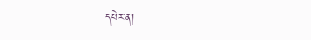དཔེར་ན།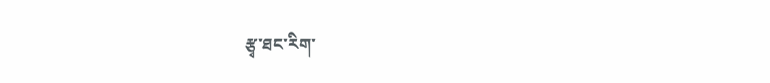རྩྭ་ཐང་རིག་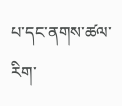པ་དང་ནགས་ཚལ་རིག་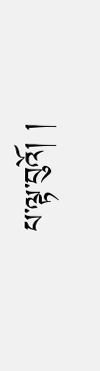པ་ལྟ་བུའོ། །